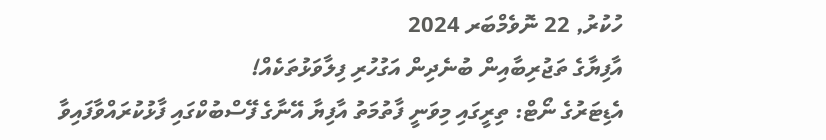ހުކުރު, 22 ނޮވެމްބަރ 2024
އާފިޔާގެ ތަޖުރިބާއިން ބުނެދިން އަގުހުރި ފިލާވަޅުތަކެއް!
އެޑިޓަރުގެ ނޯޓް: ތިރީގައި މިވަނީ ފާތުމަތު އާފިޔާ އޭނާގެ ފޭސްބުކްގައި ފާޅުކުރައްވާފައިވާ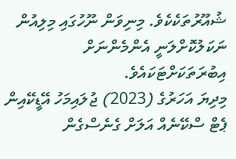ޝުއޫރުތަކެކެވެ. މިނިވަން ނޫހުގައި މިލިއުން ނަކަލުކޮށްލަނީ އެންމެންނަށް އިބުރަތަކަށްޓަކައެވެ.
މިދިޔަ އަހަރުގެ (2023) ޖުލައިމަހު އޭޑީކޭއިން ޕެޓް ސްކޭނެއް އަލަށް ގެނެސްގެން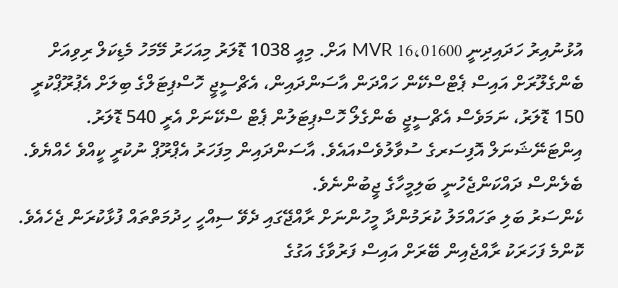އުޅުނުއިރު ހަދައިދިނީ MVR 16،01600 އަށް. މިއީ 1038 ޑޮލަރު މިއަހަރު މޭމަހު މެޑިކަލް ރިވިއަށް ބެންގެލޫރަށް އައިސް ޕެޓްސްކޭން ހައްދަން އާސަންދައިން، އެޗްސީޖީ ހޮސްޕިޓަލްގެ ބިލަށް އެޕުރޫޕްކުރީ 150 ޑޮލަރު، ނަމަވެސް އެޗްސީޖީ ބެންގެލޯ ހޮސްޕިޓަލުން ޕެޓް ސްކޭނަށް އެރީ 540 ޑޮލަރު. އިންޓަނޭޝަނަލް އޮފިސަރގެ ސުވާލުވެސްއައެވެ. އާސަންދައިން މިފަހަރު އެޕްރޫޕް ނުކުރީ ކީއްވެ ހެއްޔެވެ. ބެލެންސް ދައްކަންޖެހުނީ ބަލިމީހާގެ ޖީބުންނެވެ.
ކެންސަރު ބަލި ތަހައްމަލު ކުރަމުންދާ މީހުންނަށް ރާއްޖޭގައި ދެވޭ ސިއްހީ ހިދުމަތްތައް ފުޅާކުރަން ޖެހެއެވެ. ކޮންމެ ފަހަރަކު ރާއްޖެއިން ބޭރަށް އައިސް ފަރުވާގެ އަގުގެ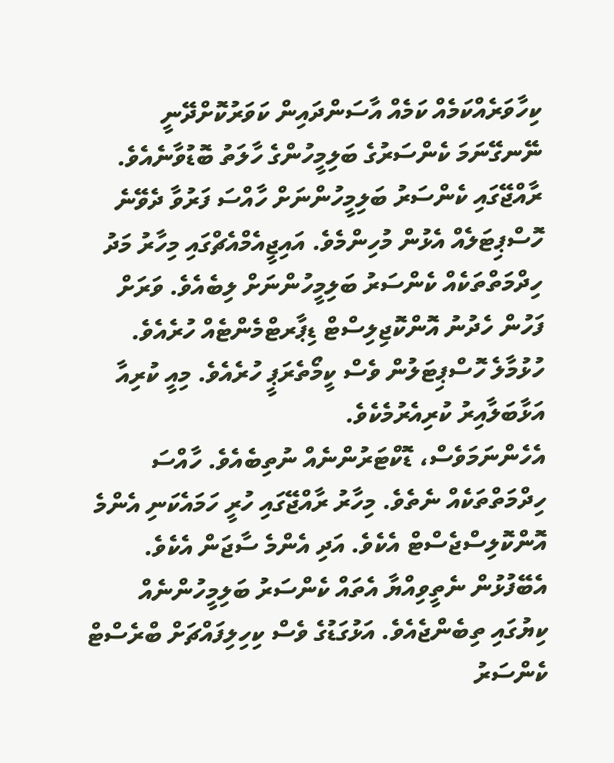ކިހާވަރެއްކަމެއް ކަމެއް އާސަންދައިން ކަވަރުކޮށްދޭނީ ނޭނގޭނަމަ ކެންސަރުގެ ބަލިމީހުންގެ ހާލަތު ބޮޑުވާނެއެވެ. ރާއްޖޭގައި ކެންސަރު ބަލިމީހުންނަށް ހާއްސަ ފަރުވާ ދެވޭނެ ހޮސްޕިޓަލެއް އެޅުން މުހިންމެވެ. އައިޖީއެމްއެޗްގައި މިހާރު މަދު ހިދްމަތްތަކެއް ކެންސަރު ބަލިމީހުންނަށް ލިބެއެވެ. ވަރަށް ފަހުން ހެދުނު އޮންކޮޖިލިސްޓް ޑިޕާރޓްމެންޓެއް ހުރެއެވެ. ހުޅުމާލެ ހޮސްޕިޓަލުން ވެސް ކީމޯތެރަޕީ ހުރެއެވެ. މިއީ ކުރިއާ އަޅާބަލާއިރު ކުރިއެރުމެކެވެ.
އެހެންނަމަވެސް، ޑޮކްޓަރުންނެއް ނުތިބެއެވެ. ހާއްސަ ހިދްމަތްތަކެއް ނެތެވެ. މިހާރު ރާއްޖޭގައި ހުރީ ހަމައެކަނި އެންމެ އޮންކޮލިސްޖެސްޓް އެކެވެ. އަދި އެންމެ ސާޖަން އެކެވެ. އެބޭފުޅުން ނެތީވިއްޔާ އެތައް ކެންސަރު ބަލިމީހުންނެއް ކިޔުގައި ތިބެންޖެއެވެ. އަޅުގަޑުގެ ވެސް ކިހިލިފައްޗަށް ބްރެސްޓް ކެންސަރު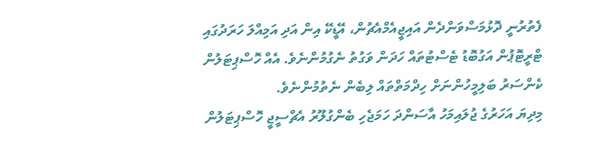ފެތުރުނީ ދޮޅުމަސްވަންދެން އައިޖީއެމްއެޗުން، އޭޑީކޭ އިން އަދި އަމިއްލަ ހަރަދުގައި ޓްރީޓޮޕުން އަގުބޮޑު ޓެސްޓުތައް ހަދަން ވަގުތު ނެގުމުންނެވެ. އެއް ހޮސްޕިޓަލުން ކެންސަރު ބަލިމީހުންނަށް ހިދްމަތްތައް ލިބެން ނެތުމުންނެވެ.
މިދިޔަ އަހަރުގެ ޖުލައިމަހު އާސަންދަ ހަމަޖެހި ބެންގުލޫރު އެޗްސީޖީ ހޮސްޕިޓަލުން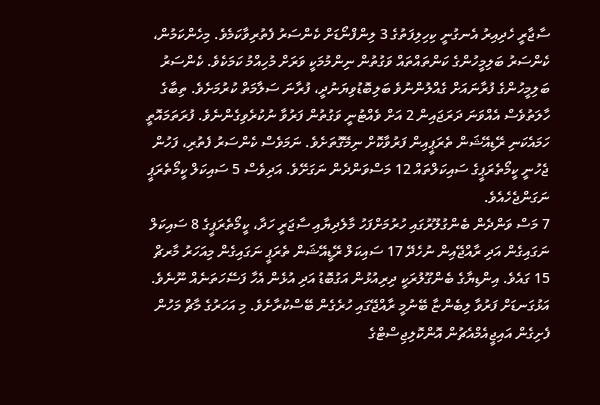ސާޖާރީ ހެދިއިރު އެނގުނީ ކިހިލިފަތުގެ 3 ލިންފްނޯޑަށް ކެންސަރު ފެތުރިވާކަމެވެ. މިހެންކަމުން، ކެންސަރު ބަލިމީހުންގެ ކަންތައްތައް ވަގުތުން ނިންމުމަކީ ވަރަށް މުހިއްމު ކަމަކެވެ. ކެންސަރު ބަލިމީހުންގެ ފުރާނައަށް ގެއްލުންނުވެ ބަލިބޮޑުވިޔަނުދީ، ފުރާނަ ސަލާމަތް ކުރުމަށެވެ. ތިބާގެ ހާލަތުވެސް އެއްވަނަ ދަރަޖައިން 2 އަށް ވެއްޓުނީ ވަގުތުން ފަރުވާ ނުކުރެވިގެންނެވެ. ފުރަތަމައޮތީ ހަމައެކަނި ރޭޑިއޭޝަން ތެރަޕީއިން ފަރުވާކޮށް ނިމޭގޮތަށެވެ. ނަމަވެސް ކެންސަރު ފެތުރި، ފަހުން ޖެހުނީ ކީމޯތެރަޕީގެ ސައިކަލްތައް 12 މަސްވަންދެން ނަގަށޭވެ. އަދިވެސް 5 ސައިކަލް ކީމޯތެރަޕީ ނަގަންޖެހެއެވެ.
7 މަސް ވަންދެން ބެންގުލޫރުގައި ހުރުމަށްފަހު މާލެދިޔާއި ސާޖަރީ ހަދާ، ކީމޯތެރަޕީގެ 8 ސައިކަލް ނަގައިގެން އަދި ރާއްޖޭއިން ނުހެދޭ 17 ސައިކަލް ރޭޑީއޭޝަން ތެރަޕީ ނަގައިގެން މިއަހަރު މާރޗް 15 ގައެވެ. އިންޑިޔާގެ ބެންގޫލުރަކީ ދިރިއުޅުން އަގުބޮޑު އަދި އުޅެން އެހާ ފަސޭހަތަނެއް ނޫނެވެ. އަޅުގަނޑަށް ފަރުވާ ލިބެންޏާ ބޭނުމީ ރާއްޖޭގައި ހުރެގެން ބޭސްކުރާށެވެ. މި އަހަރުގެ މާޗް މަހުން ފެށިގެން އައިޖީއެމްއެޗުން އޮންކޮލިޖިސްޓްގެ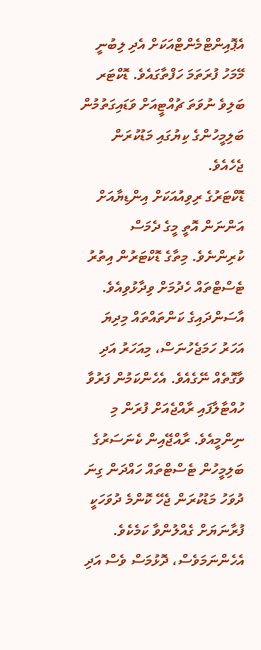އެޕޮއިންޓްމެންޓްއަކަށް އެދި ލިބުނީ މޭމަހު ފުރަތަމަ ހަފްތާގައެވެ. ޑޮކްޓަރ ބަލިވެ ނުވަތަ ޗުއްޓީއަށް ވަޑައިގަތުމުން ބަލިމީހުންގެ ކިޔުގައި މަޑުކުރަން ޖެހެއެވެ.
ޑޮކްޓަރުގެ ރިވިއުއަކަށް އިންޑިޔާއަށް އަންނަން އޮތީ މީގެ ދެމަސް ކުރިންނެވެ. މިތާގެ ޑޮކްޓަރުން އިތުރު ޓެސްޓްތައް ހެދުމަށް ވިދާޅުވިއެވެ. އާސަންދައިގެ ކަންތައްތައް މިދިޔަ އަހަރު ހަމަޖެހުނަސް، މިއަހަރު އަދި ވާގޮތެއް ނޭގެއެވެ. އެހެންކަމުން ފަރުވާ ހުއްޓާލާފައި ރާއްޖެއަށް ފުރަން މި ނިންމީއެވެ. ރާއްޖޭއިން ކެނަސަރުގެ ބަލިމީހުން ޓެސްޓްތައް ހައްދަން ގިނަ ދުވަހު މަޑުކުރަން ޖެހޭ ކޮންމެ ދުވަހަކީ ފުރާނަޔަށް ގެއްލުންވާ ކަމެކެވެ.
އެހެންނަމަވެސް، ދޮޅުމަސް ވެސް އަދި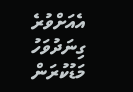އެއަށްވުރެ ގިނަދުވަހު މަޑުކުރަން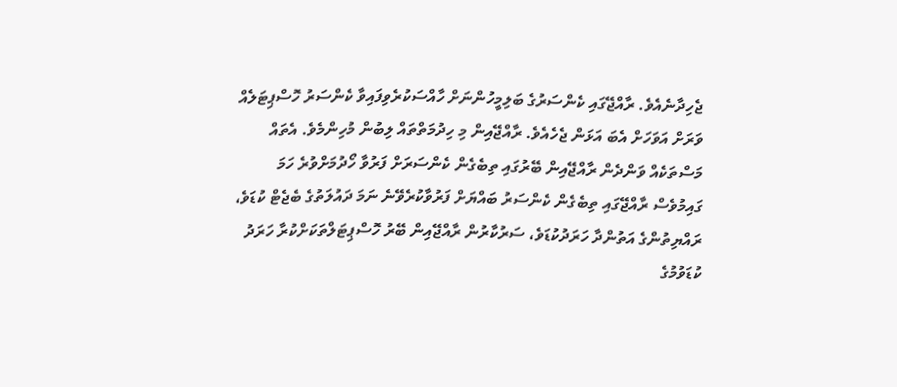ޖެހިދާނެއެވެ. ރާއްޖޭގައި ކެންސަރުގެ ބަލިމީހުންނަށް ހާއްސަކުރެވިފައިވާ ކެންސަރު ހޮސްޕިޓަލެއް ވަރަށް އަވަހަށް އެބަ އަޅަން ޖެހެއެވެ. ރާއްޖޭއިން މި ހިދުމަތްތައް ލިބުން މުހިންމެވެ. އެތައް މަސްތަކެއް ވަންދެން ރާއްޖޭއިން ބޭރުގައި ތިބެގެން ކެންސަރަށް ފަރުވާ ހޯދުމަށްވުރެ ހަމަ ގައިމުވެސް ރާއްޖޭގައި ތިބެގެން ކެންސަރު ބައްޔަށް ފަރުވާކުރެވޭނެ ނަމަ ދައުލަތުގެ ބެޖެޓް ކުޑަވެ، ރައްޔިތުންގެ އަތުންދާ ހަރަދުކުޑަވެ، ސަރުކާރުން ރާއްޖޭއިން ބޭރު ހޮސްޕިޓަލްތަކަށްކުރާ ހަރަދު ކުޑަވުމުގެ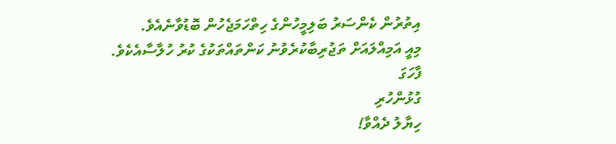އިތުރުން ކެންސަރު ބަލިމީހުންގެ ހިތްހަމަޖެހުން ބޮޑުވާނެއެވެ.
މިއީ އަމިއްލައަށް ތަޖުރިބާކުރެވުނު ކަންތައްތަކުގެ ކުރު ހުލާސާއެކެވެ.
ފާހަގަ
ގުޅުންހުރި
ހިޔާލު ދެއްވާ!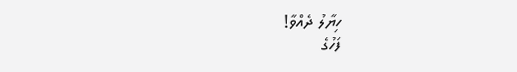ހިޔާލު ދެއްވާ!
ފަހުގެ